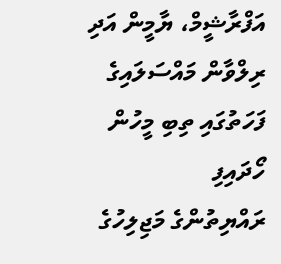އަފްރާޝީމް، ޔާމީން އަދި ރިލްވާން މައްސަލައިގެ ފަހަތުގައި ތިބި މީހުން ހޯދައިފި
ރައްޔިތުންގެ މަޖިލިހުގެ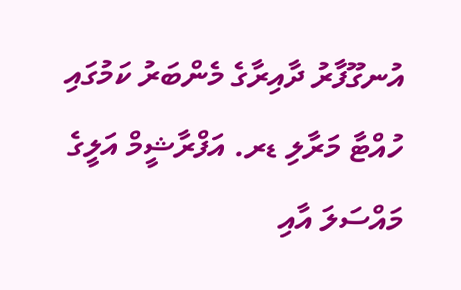އުނގޫފާރު ދާއިރާގެ މެންބަރު ކަމުގައި ހުއްޓާ މަރާލި ޑރ. އަފްރާޝީމް އަލީގެ މައްސަލަ އާއި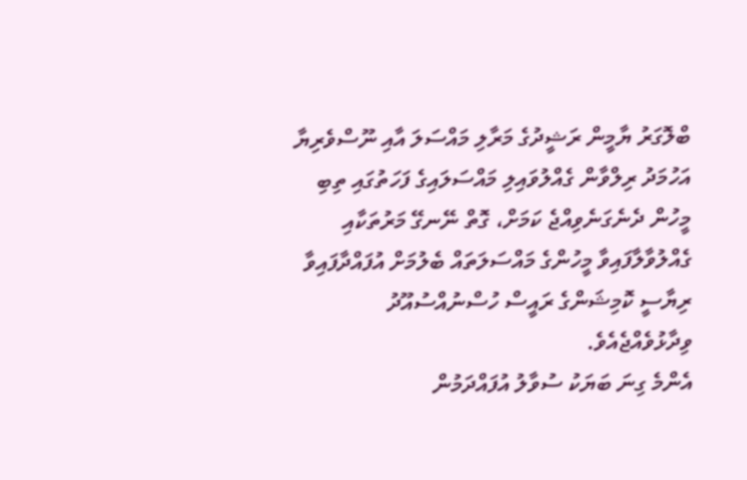ބްލޮގަރު ޔާމީން ރަޝީދުގެ މަރާލި މައްސަލަ އާއި ނޫސްވެރިޔާ އަހުމަދު ރިލްވާން ގެއްލުވައިލި މައްސަލައިގެ ފަހަތުގައި ތިބި މީހުން ދެނެގަނެވިއްޖެ ކަމަށް، ގޮތް ނޭނގޭ މަރުތަކާއި ގެއްލުވާލާފައިވާ މީހުންގެ މައްސަލަތައް ބެލުމަށް އުފައްދާފައިވާ ރިޔާސީ ކޮމިޝަންގެ ރައީސް ހުސްނުއްސުއޫދު ވިދާޅުވެއްޖެއެވެ.
އެންމެ ގިނަ ބަޔަކު ސުވާލު އުފައްދަމުން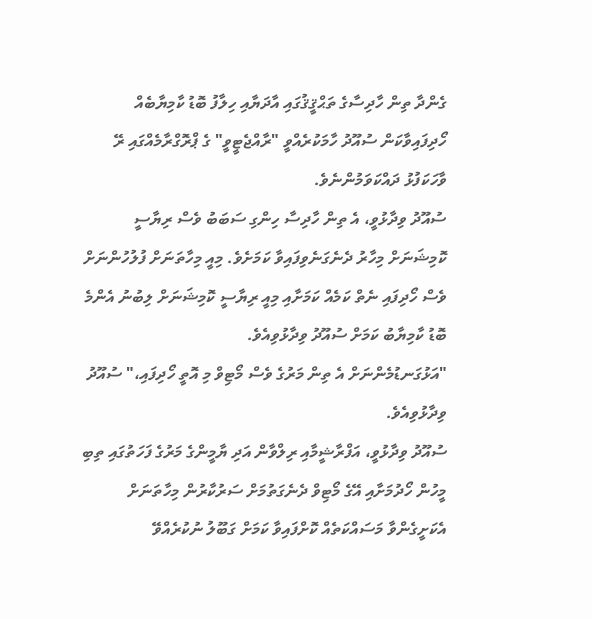ގެންދާ ތިން ހާދިސާގެ ތަޙްޤީޤުގައި އާދަޔާއި ހިލާފު ބޮޑު ކާމިޔާބެއް ހޯދިފައިވާކަން ސުއޫދު ހާމަކުރެއްވީ "ރާއްޖެޓީވީ" ގެ ޕްރޮގްރާމެއްގައި ރޭ ވާހަކަފުޅު ދައްކަވަމުންނެވެ.
ސުއޫދު ވިދާޅުވީ، އެ ތިން ހާދިސާ ހިންގި ސަބަބު ވެސް ރިޔާސީ ކޮމިޝަނަށް މިހާރު ދެނެގަނެވިފައިވާ ކަމަށެވެ. މިއީ މިހާތަނަށް ފުލުހުންނަށް ވެސް ހޯދިފައި ނެތް ކަމެއް ކަމަށާއި މިއީ ރިޔާސީ ކޮމިޝަނަށް ލިބުނު އެންމެ ބޮޑު ކާމިޔާބު ކަމަށް ސުއޫދު ވިދާޅުވިއެވެ.
"އަޅުގަނޑުމެންނަށް އެ ތިން މަރުގެ ވެސް މޯޓިވް މި އޮތީ ހޯދިފައި،" ސުއޫދު ވިދާޅުވިއެވެ.
ސުއޫދު ވިދާޅުވީ، އަފްރާޝީމާއި ރިލްވާން އަދި ޔާމީންގެ މަރުގެ ފަހަތުގައި ތިބި މީހުން ހޯދުމަށާއި އޭގެ މޯޓިވް ދެނެގަތުމަށް ސަރުކާރުން މިހާތަނަށް އެކަށީގެންވާ މަސައްކަތެއް ކޮށްފައިވާ ކަމަށް ގަބޫލު ނުކުރެއްވޭ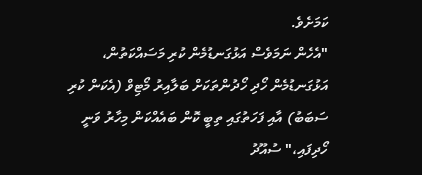ކަމަށެވެ.
"އެހެން ނަމަވެސް އަޅުގަނޑުމެން ކުރި މަސައްކަތުން، އަޅުގަނޑުމެން ހޯދި ހޯދުންތަކަށް ބަލާއިރު މޯޓިވް (އެކަން ކުރި ސަބަބު) އާއި ފަހަތުގައި ތިބީ ކޮން ބައެއްކަން މިހާރު ވަނީ ހޯދިފައި،" ސުއޫދު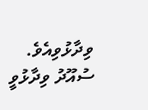ވިދާޅުވިއެވެ.
ސުއޫދު ވިދާޅުވީ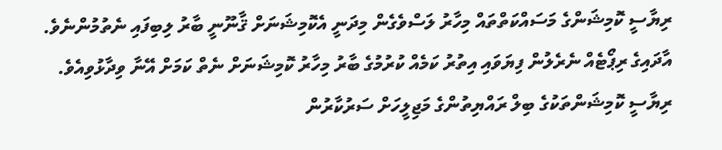ރިޔާސީ ކޮމިޝަންގެ މަސައްކަތްތައް މިހާރު ލަސްވެގެން މިދަނީ އެކޮމިޝަނަށް ޤާނޫނީ ބާރު ލިބިފައި ނެތުމުންނެވެ. އާދައިގެ ރިޕޯޓެއް ނެރެލުން ފިޔަވައި އިތުރު ކަމެއް ކުރުމުގެ ބާރު މިހާރު ކޮމިޝަނަށް ނެތް ކަމަށް އޭނާ ވިދާޅުވިއެވެ.
ރިޔާސީ ކޮމިޝަންތަކުގެ ބިލް ރައްޔިތުންގެ މަޖިލީހަށް ސަރުކާރުން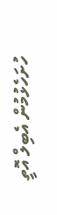ހުށަހެޅުމުން އެބިލް އޮތީ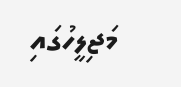މަޖިލީހުގައި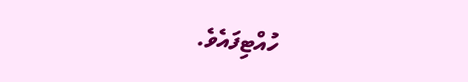ހުއްޓިފައެވެ.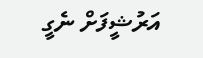އަރުޝީފަށް ނެގީ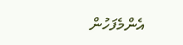އެންމެފަހުން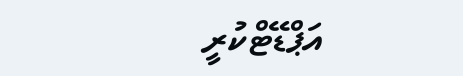އަޕްޑޭޓްކުރީ